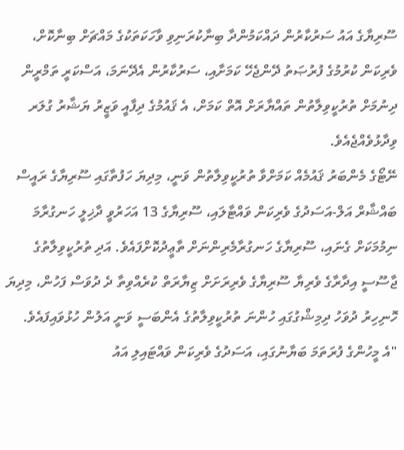ސޫރިޔާގެ އައު ސަރުކާރުން ދައްކަމުންދާ ބިނާކުރަނިވި ވާހަކަތަކުގެ މައްޗަށް ބިނާކޮށް، ވެރިކަން ކުރުމުގެ ފުރުޞަތު ދޭންޖެހޭ ކަމަށާއި، ސަރުކާރުން އެދޭނަމަ، އަސްކަރީ ތަމްރީން ދިނުމަށް ތުރުކީވިލާތުން ތައްޔާރަށް އޮތް ކަމަށް، އެ ޤައުމުގެ ދިފާއީ ވަޒީރު ޔަޝާރު ގުލަރ ވިދާޅުވެއްޖެއެވެ.
ނޭޓޯގެ މެންބަރު ޤައުމެއް ކަމަށްވާ ތުރުކީވިލާތުން ވަނީ، މިދިޔަ ހަފުތާގައި ސޫރިޔާގެ ރައީސް ބައްޝާރް އަލް-އަސަދުގެ ވެރިކަން ވައްޓާލައި، ސޫރިޔާގެ 13 އަހަރުވީ ދާޚިލީ ހަނގުރާމަ ނިމުމަކަށް ގެނައި، ސޫރިޔާގެ ހަނގުރާމެރިންނަށް ތާޢީދުކޮށްފައެވެ. އަދި ތުރުކީވިލާތުގެ ޖާސޫސީ އިދާރާގެ ވެރިޔާ ސޫރިޔާގެ ވެރިރަށަށް ޒިޔާރަތް ކުރެއްވިތާ ދެ ދުވަސް ފަހުން، މިދިޔަ ހޮނިހިރު ދުވަހު ދިމިޝްގުގައި ހުންނަ ތުރުކީވިލާތުގެ އެންބަސީ ވަނީ އަލުން ހުޅުވައިފައެވެ.
"އެ މީހުންގެ ފުރަތަމަ ބަޔާނުގައި، އަސަދުގެ ވެރިކަން ވައްޓައިލި އައު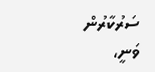ސަރުކާރުން ވަނީ،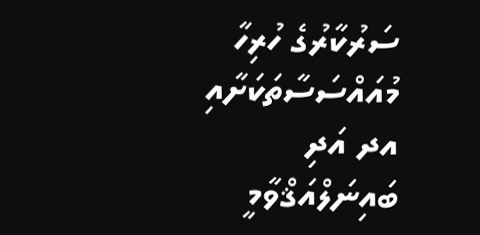ސަރުކާރުގެ ހުރިހާ މުއައްސަސާތަކަށާއި އދ އަދި ބައިނަލްއަޤްވާމީ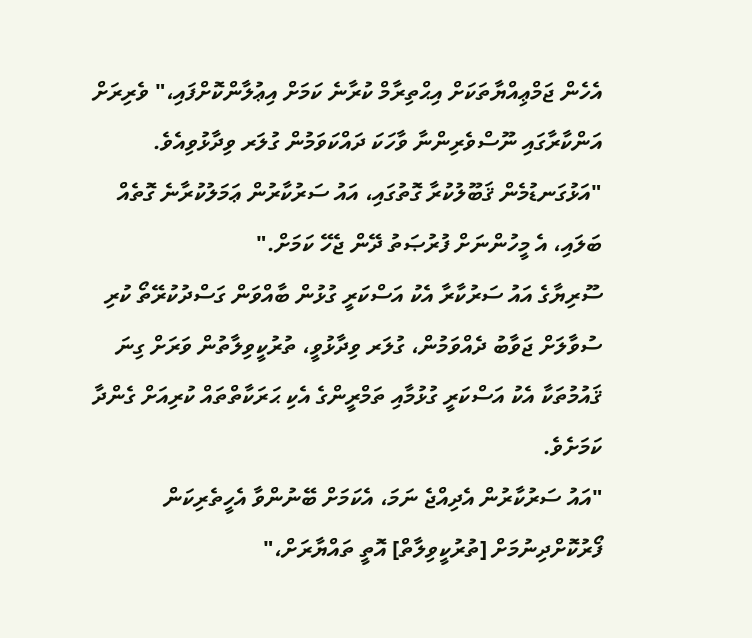އެހެން ޖަމްޢިއްޔާތަކަށް އިޙްތިރާމް ކުރާނެ ކަމަށް އިޢުލާންކޮށްފައި،" ވެރިރަށް އަންކާރާގައި ނޫސްވެރިންނާ ވާހަކަ ދައްކަވަމުން ގުލަރ ވިދާޅުވިއެވެ.
"އަޅުގަނޑުމެން ޤަބޫލުކުރާ ގޮތުގައި، އައު ސަރުކާރުން ޢަމަލުކުރާނެ ގޮތެއް ބަލައި، އެ މީހުންނަށް ފުރުޞަތު ދޭން ޖެހޭ ކަމަށް."
ސޫރިޔާގެ އައު ސަރުކާރާ އެކު އަސްކަރީ ގުޅުން ބާއްވަން ގަސްދުކުރޭތޯ ކުރި ސުވާލަށް ޖަވާބު ދެއްވަމުން، ގުލަރ ވިދާޅުވީ، ތުރުކީވިލާތުން ވަރަށް ގިނަ ޤައުމުތަކާ އެކު އަސްކަރީ ގުޅުމާއި ތަމްރީންގެ އެކި ޙަރަކާތްތައް ކުރިއަށް ގެންދާ ކަމަށެވެ.
"އައު ސަރުކާރުން އެދިއްޖެ ނަމަ، އެކަމަށް ބޭނުންވާ އެހީތެރިކަން ފޯރުކޮށްދިނުމަށް [ތުރުކީވިލާތް] އޮތީ ތައްޔާރަށް،"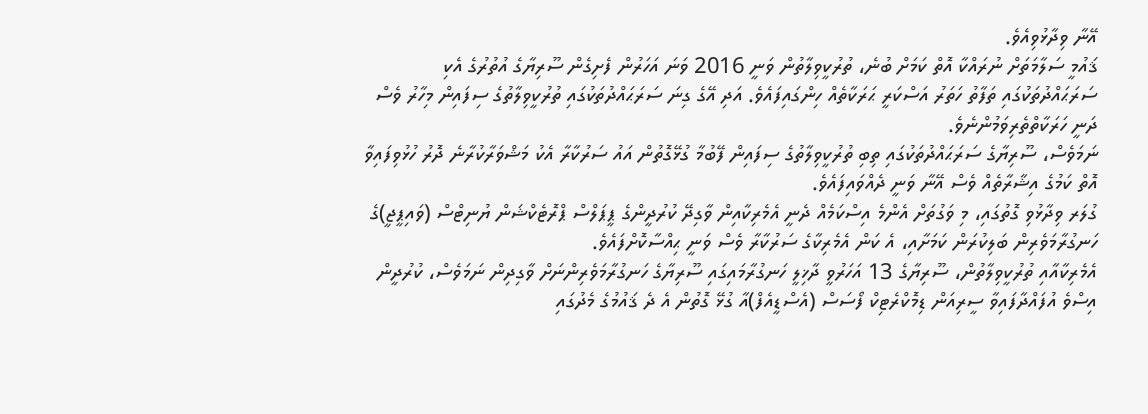އޭނާ ވިދާޅުވިއެވެ.
ޤައުމީ ސަލާމަތަށް ނުރައްކާ އޮތް ކަމަށް ބުނެ، ތުރުކީވިލާތުން ވަނީ 2016 ވަނަ އަހަރުން ފެށިގެން ސޫރިޔާގެ އުތުރުގެ އެކި ސަރަޙައްދުތަކުގައި ތަފާތު ހަތަރު އަސްކަރީ ޙަރަކާތެއް ހިންގައިފައެވެ. އަދި އޭގެ ގިނަ ސަރަޙައްދުތަކުގައި ތުރުކީވިލާތުގެ ސިފައިން މިހާރު ވެސް ދަނީ ހަރަކާތްތެރިވަމުންނެވެ.
ނަމަވެސް، ސޫރިޔާގެ ސަރަޙައްދުތަކުގައި ތިބި ތުރުކީވިލާތުގެ ސިފައިން ފޭބުމާ ގުޅޭގޮތުން އައު ސަރުކާރާ އެކު މަޝްވަރާކުރާނެ ދޮރު ހުޅުވިފައިވާ އޮތް ކަމުގެ އިޝާރާތެއް ވެސް އޭނާ ވަނީ ދެއްވައިފައެވެ.
ގުލަރ ވިދާޅުވި ގޮތުގައި، މި ވަގުތަށް އެންމެ އިސްކަމެއް ދެނީ އެމެރިކާއިން ވާގިދޭ ކުރުދީންގެ ޕީޕަލްސް ޕްރޮޓެކްޝަން ޔުނިޓްސް (ވައިޕީޖީ)ގެ ހަނގުރާމަވެރިން ބަލިކުރަން ކަމަށާއި، އެ ކަން އެމެރިކާގެ ސަރުކާރާ ވެސް ވަނީ ޙިއްސާކޮށްފައެވެ.
އެމެރިކާއާއި ތުރުކީވިލާތުން، ސޫރިޔާގެ 13 އަހަރުވީ ދާޚިލީ ހަނގުރާމައިގައި ސޫރިޔާގެ ހަނގުރާމަވެރިންނަށް ވާގިދިން ނަމަވެސް، ކުރުދީން އިސްވެ އުފައްދާފައިވާ ސީރިއަން ޑިމޮކްރެޓިކް ފޯސަސް (އެސްޑީއެފް)އާ ގުޅޭ ގޮތުން އެ ދެ ޤައުމުގެ މެދުގައި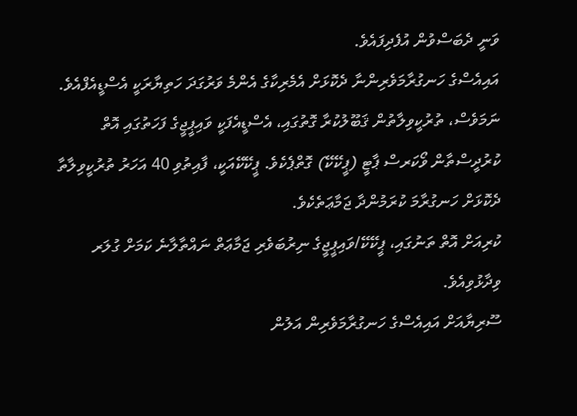ވަނީ ދެބަސްވުން އުފެދިފައެވެ.
އައިއެސްގެ ހަނގުރާމަވެރިންނާ ދެކޮޅަށް އެމެރިކާގެ އެންމެ ވަރުގަދަ ހަތިޔާރަކީ އެސްޑީއެފްއެވެ. ނަމަވެސް، ތުރުކީވިލާތުން ޤަބޫލުކުރާ ގޮތުގައި، އެސްޑީއެފަކީ ވައިޕީޖީގެ ފަހަތުގައި އޮތް ކުރުދީސްތާން ވޯކަރސް ޕާޓީ (ޕީކޭކޭ) ގޮތްޕެކެވެ. ޕީކޭކޭއަކީ، ފާއިތުވި 40 އަހަރު ތުރުކީވިލާތާ ދެކޮޅަށް ހަނގުރާމަ ކުރަމުންދާ ޖަމާޢަތެކެވެ.
ކުރިއަށް އޮތް ތަނުގައި، ޕީކޭކޭ/ވައިޕީޖީގެ ނިރުބަވެރި ޖަމާޢަތް ނައްތާލާނެ ކަމަށް ގުލަރ ވިދާޅުވިއެވެ.
ސޫރިޔާއަށް އައިއެސްގެ ހަނގުރާމަވެރިން އަލުން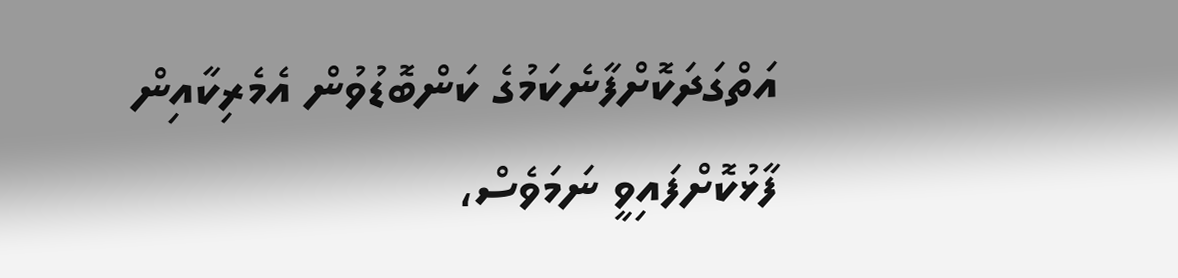އަތްގަދަކޮށްފާނެކަމުގެ ކަންބޮޑުވުން އެމެރިކާއިން ފާޅުކޮށްފައިވީ ނަމަވެސް،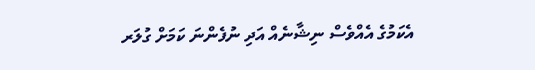އެކަމުގެ އެއްވެސް ނިޝާނެއް އަދި ނުފެންނަ ކަމަށް ގުލަރ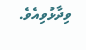ވިދާޅުވިއެވެ.